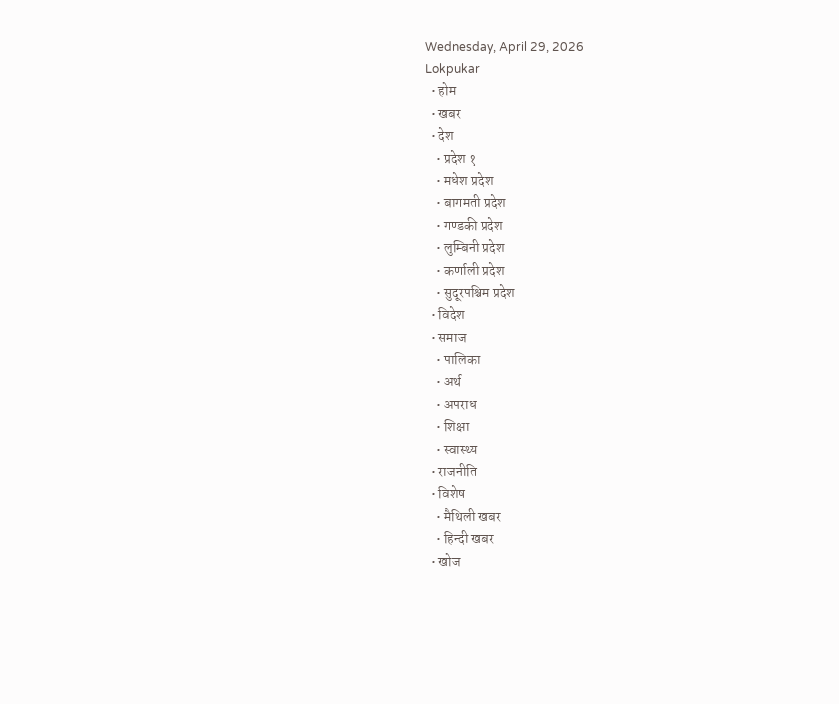Wednesday, April 29, 2026
Lokpukar
  • होम
  • खबर
  • देश
    • प्रदेश १
    • मधेश प्रदेश
    • बागमती प्रदेश
    • गण्डकी प्रदेश
    • लुम्बिनी प्रदेश
    • कर्णाली प्रदेश
    • सुदूरपश्चिम प्रदेश
  • विदेश
  • समाज
    • पालिका
    • अर्थ
    • अपराध
    • शिक्षा
    • स्वास्थ्य
  • राजनीति
  • विशेष
    • मैथिली खबर
    • हिन्दी खबर
  • खोज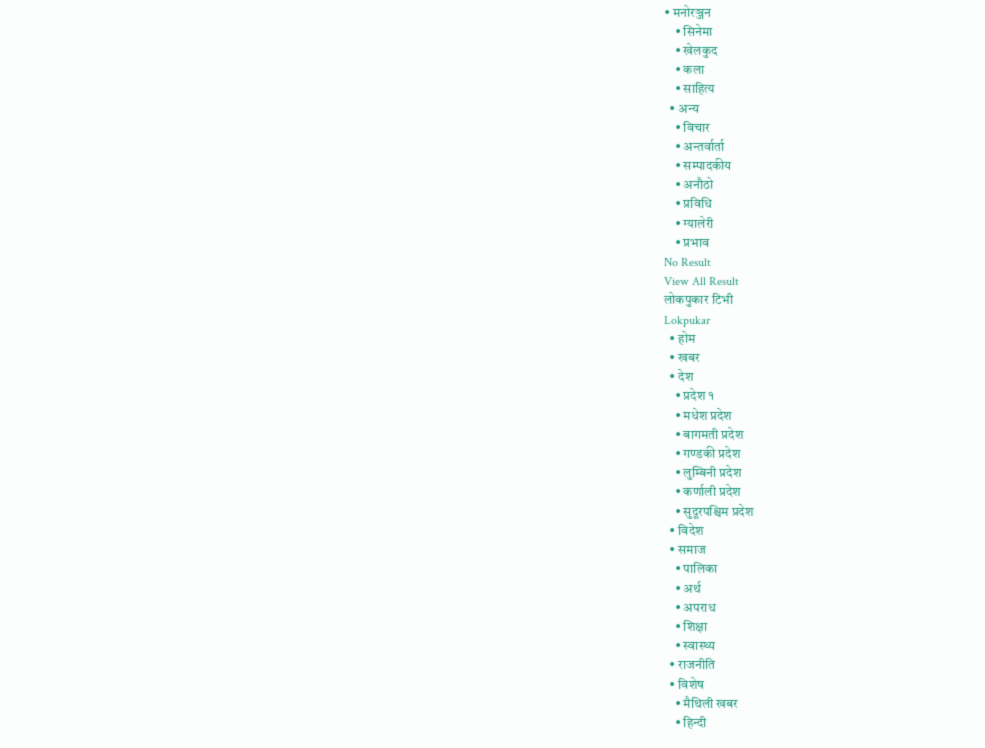• मनोरञ्जन
    • सिनेमा
    • खेलकुद
    • कला
    • साहित्य
  • अन्य
    • विचार
    • अन्तर्वार्ता
    • सम्पादकीय
    • अनौठो
    • प्रविधि
    • ग्यालेरी
    • प्रभाव
No Result
View All Result
लोकपुकार टिभी
Lokpukar
  • होम
  • खबर
  • देश
    • प्रदेश १
    • मधेश प्रदेश
    • बागमती प्रदेश
    • गण्डकी प्रदेश
    • लुम्बिनी प्रदेश
    • कर्णाली प्रदेश
    • सुदूरपश्चिम प्रदेश
  • विदेश
  • समाज
    • पालिका
    • अर्थ
    • अपराध
    • शिक्षा
    • स्वास्थ्य
  • राजनीति
  • विशेष
    • मैथिली खबर
    • हिन्दी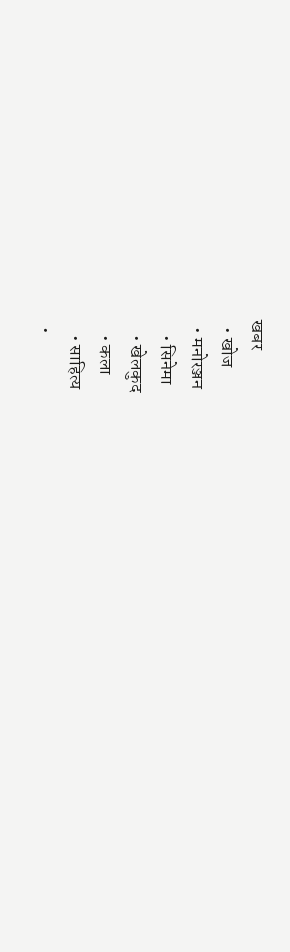खबर
  • खोज
  • मनोरञ्जन
    • सिनेमा
    • खेलकुद
    • कला
    • साहित्य
  •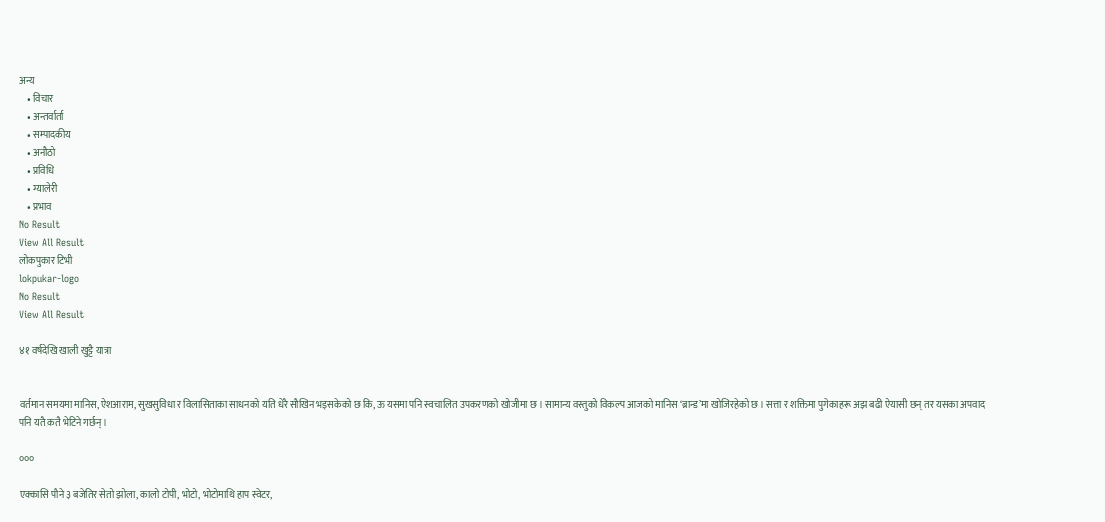अन्य
    • विचार
    • अन्तर्वार्ता
    • सम्पादकीय
    • अनौठो
    • प्रविधि
    • ग्यालेरी
    • प्रभाव
No Result
View All Result
लोकपुकार टिभी
lokpukar-logo
No Result
View All Result

४१ वर्षदेखि खाली खुट्टै यात्रा


वर्तमान समयमा मानिस, ऐशआराम, सुखसुविधा र विलासिताका साधनको यति धेरै सौखिन भइसकेको छ कि, ऊ यसमा पनि स्वचालित उपकरणको खोजीमा छ । सामान्य वस्तुको विकल्प आजको मानिस ‘ब्रान्ड’मा खोजिरहेको छ । सत्ता र शक्तिमा पुगेकाहरू अझ बढी ऐयासी छन् तर यसका अपवाद पनि यतै कतै भेटिने गर्छन् ।

०००

एक्कासि पौने ३ बजेतिर सेतो झोला, कालो टोपी, भोटो, भोटोमाथि हाप स्वेटर,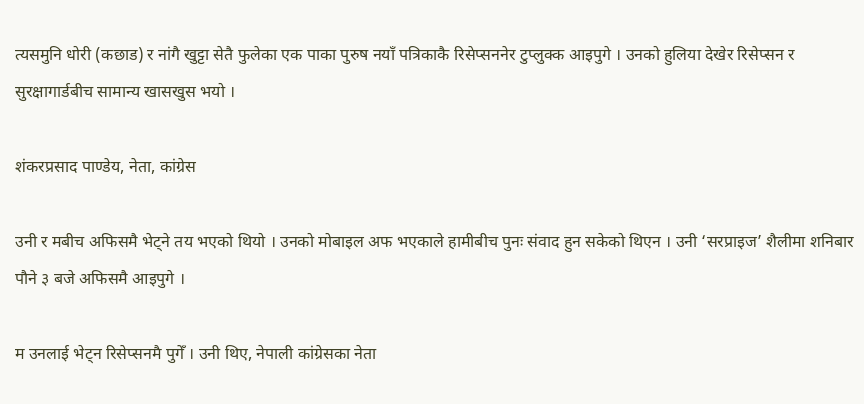त्यसमुनि धोरी (कछाड) र नांगै खुट्टा सेतै फुलेका एक पाका पुरुष नयाँ पत्रिकाकै रिसेप्सननेर टुप्लुक्क आइपुगे । उनको हुलिया देखेर रिसेप्सन र सुरक्षागार्डबीच सामान्य खासखुस भयो ।

शंकरप्रसाद पाण्डेय, नेता, कांग्रेस

उनी र मबीच अफिसमै भेट्ने तय भएको थियो । उनको मोबाइल अफ भएकाले हामीबीच पुनः संवाद हुन सकेको थिएन । उनी ‘सरप्राइज’ शैलीमा शनिबार पौने ३ बजे अफिसमै आइपुगे ।

म उनलाई भेट्न रिसेप्सनमै पुगेँ । उनी थिए, नेपाली कांग्रेसका नेता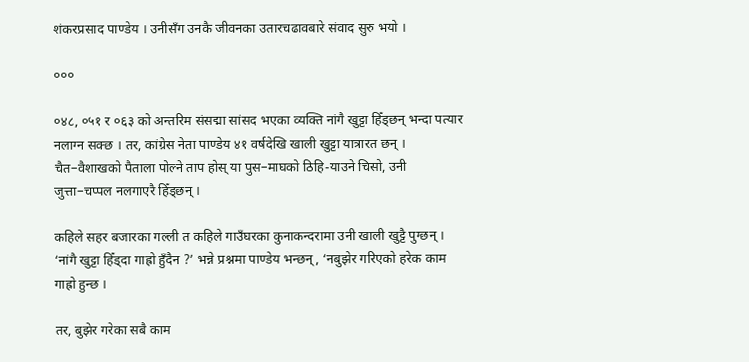शंकरप्रसाद पाण्डेय । उनीसँग उनकै जीवनका उतारचढावबारे संवाद सुरु भयो ।

०००

०४८, ०५१ र ०६३ को अन्तरिम संसद्मा सांसद भएका व्यक्ति नांगै खुट्टा हिँड्छन् भन्दा पत्यार नलाग्न सक्छ । तर, कांग्रेस नेता पाण्डेय ४१ वर्षदेखि खाली खुट्टा यात्रारत छन् । चैत–वैशाखको पैताला पोल्ने ताप होस् या पुस–माघको ठिहि-याउने चिसो, उनी जुत्ता–चप्पल नलगाएरै हिँड्छन् ।

कहिले सहर बजारका गल्ली त कहिले गाउँघरका कुनाकन्दरामा उनी खाली खुट्टै पुग्छन् । ‘नांगै खुट्टा हिँड्दा गाह्रो हुँदैन ?’ भन्ने प्रश्नमा पाण्डेय भन्छन्, ‘नबुझेर गरिएको हरेक काम गाह्रो हुन्छ ।

तर, बुझेर गरेका सबै काम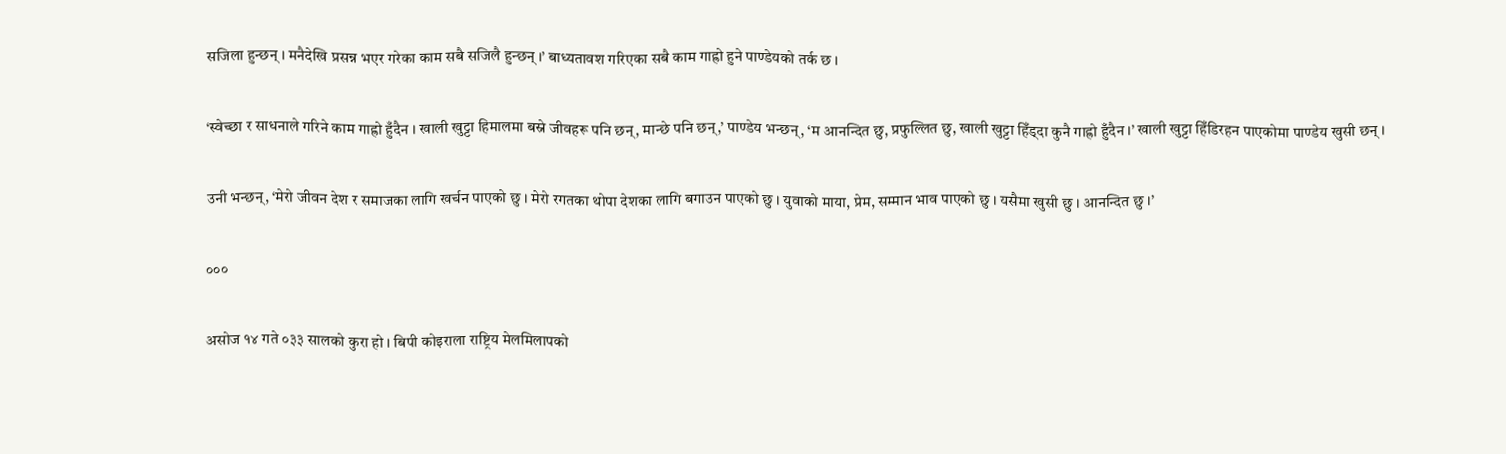सजिला हुन्छन् । मनैदेखि प्रसन्न भएर गरेका काम सबै सजिलै हुन्छन् ।’ बाध्यतावश गरिएका सबै काम गाह्रो हुने पाण्डेयको तर्क छ ।

‘स्वेच्छा र साधनाले गरिने काम गाह्रो हुँदैन । खाली खुट्टा हिमालमा बस्ने जीवहरू पनि छन्, मान्छे पनि छन्,’ पाण्डेय भन्छन्, ‘म आनन्दित छु, प्रफुल्लित छु, खाली खुट्टा हिँड्दा कुनै गाह्रो हुँदैन ।’ खाली खुट्टा हिँडिरहन पाएकोमा पाण्डेय खुसी छन् ।

उनी भन्छन्, ‘मेरो जीवन देश र समाजका लागि खर्चन पाएको छु । मेरो रगतका थोपा देशका लागि बगाउन पाएको छु । युवाको माया, प्रेम, सम्मान भाव पाएको छु । यसैमा खुसी छु । आनन्दित छु ।’

०००

असोज १४ गते ०३३ सालको कुरा हो । बिपी कोइराला राष्ट्रिय मेलमिलापको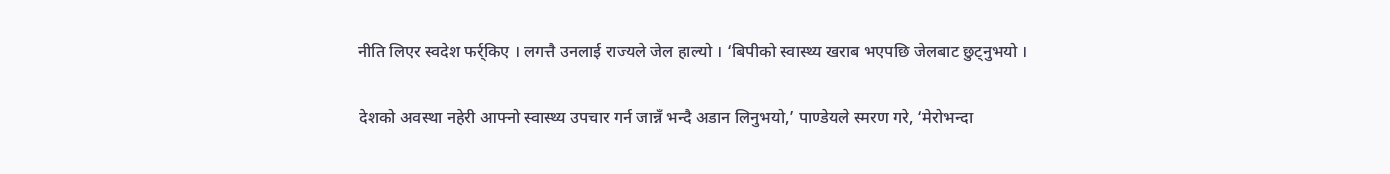नीति लिएर स्वदेश फर्र्किए । लगत्तै उनलाई राज्यले जेल हाल्यो । ‘बिपीको स्वास्थ्य खराब भएपछि जेलबाट छुट्नुभयो ।

देशको अवस्था नहेरी आफ्नो स्वास्थ्य उपचार गर्न जान्नँ भन्दै अडान लिनुभयो,’ पाण्डेयले स्मरण गरे, ‘मेरोभन्दा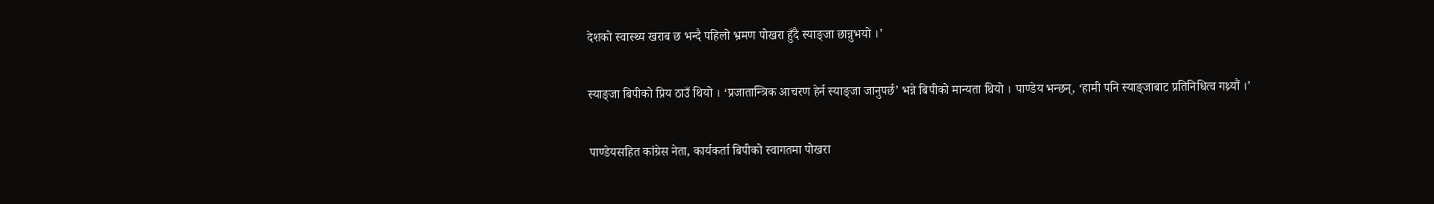देशको स्वास्थ्य खराब छ भन्दै पहिलो भ्रमण पोखरा हुँदै स्याङ्जा छान्नुभयो ।’

स्याङ्जा बिपीको प्रिय ठाउँ थियो । ‘प्रजातान्त्रिक आचरण हेर्न स्याङ्जा जानुपर्छ’ भन्ने बिपीको मान्यता थियो । पाण्डेय भन्छन्, ‘हामी पनि स्याङ्जाबाट प्रतिनिधित्व गथ्र्यौं ।’

पाण्डेयसहित कांग्रेस नेता, कार्यकर्ता बिपीको स्वागतमा पोखरा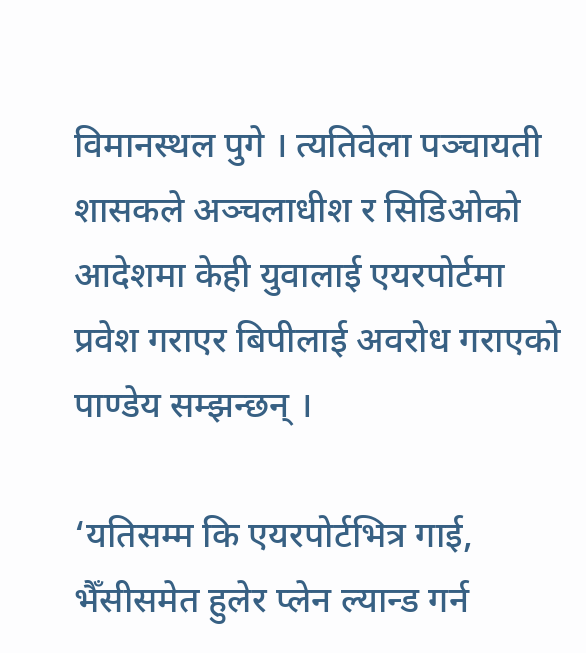विमानस्थल पुगे । त्यतिवेला पञ्चायती शासकले अञ्चलाधीश र सिडिओको आदेशमा केही युवालाई एयरपोर्टमा प्रवेश गराएर बिपीलाई अवरोध गराएको पाण्डेय सम्झन्छन् ।

‘यतिसम्म कि एयरपोर्टभित्र गाई, भैँसीसमेत हुलेर प्लेन ल्यान्ड गर्न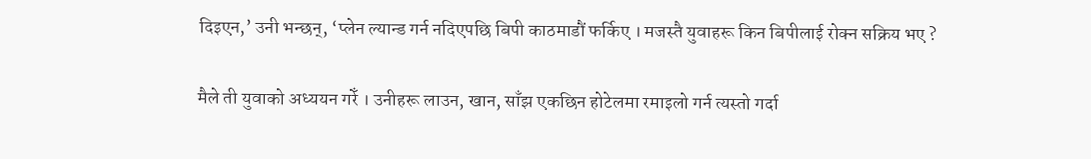दिइएन,’ उनी भन्छन्, ‘प्लेन ल्यान्ड गर्न नदिएपछि बिपी काठमाडौं फर्किए । मजस्तै युवाहरू किन बिपीलाई रोक्न सक्रिय भए ?

मैले ती युवाको अध्ययन गरेँ । उनीहरू लाउन, खान, साँझ एकछिन होटेलमा रमाइलो गर्न त्यस्तो गर्दा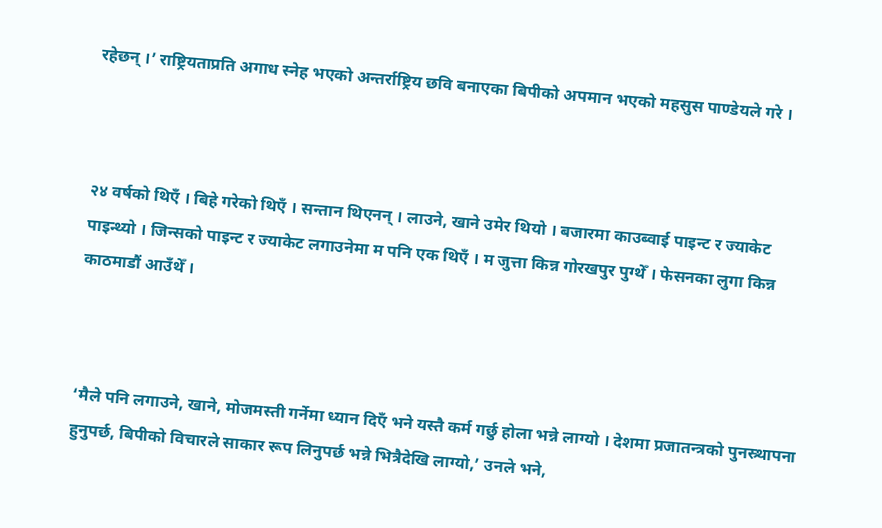रहेछन् ।’ राष्ट्रियताप्रति अगाध स्नेह भएको अन्तर्राष्ट्रिय छवि बनाएका बिपीको अपमान भएको महसुस पाण्डेयले गरे ।



२४ वर्षको थिएँ । बिहे गरेको थिएँ । सन्तान थिएनन् । लाउने, खाने उमेर थियो । बजारमा काउब्वाई पाइन्ट र ज्याकेट पाइन्थ्यो । जिन्सको पाइन्ट र ज्याकेट लगाउनेमा म पनि एक थिएँ । म जुत्ता किन्न गोरखपुर पुग्थेँ । फेसनका लुगा किन्न काठमाडौं आउँथेँ ।



‘मैले पनि लगाउने, खाने, मोजमस्ती गर्नेमा ध्यान दिएँ भने यस्तै कर्म गर्छु होला भन्ने लाग्यो । देशमा प्रजातन्त्रको पुनस्र्थापना हुनुपर्छ, बिपीको विचारले साकार रूप लिनुपर्छ भन्ने भित्रैदेखि लाग्यो,’ उनले भने,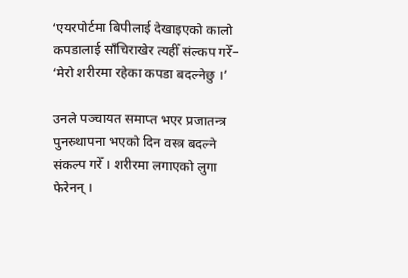‘एयरपोर्टमा बिपीलाई देखाइएको कालो कपडालाई साँचिराखेर त्यहीँ संल्कप गरेँ– ‘मेरो शरीरमा रहेका कपडा बदल्नेछु ।’

उनले पञ्चायत समाप्त भएर प्रजातन्त्र पुनस्र्थापना भएको दिन वस्त्र बदल्ने संकल्प गरेँ । शरीरमा लगाएको लुगा फेरेनन् ।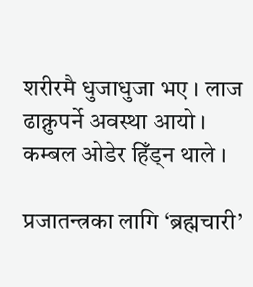शरीरमै धुजाधुजा भए । लाज ढाक्नुपर्ने अवस्था आयो । कम्बल ओडेर हिँड्न थाले ।

प्रजातन्त्रका लागि ‘ब्रह्मचारी’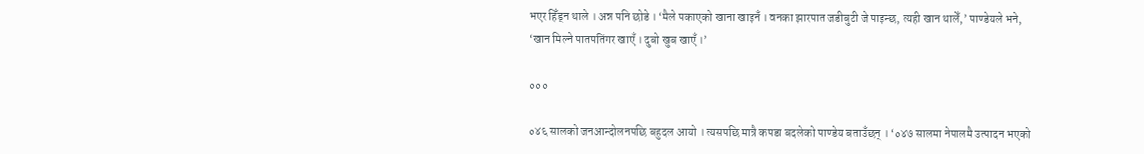भएर हिँड्न थाले । अन्न पनि छोडे । ‘मैले पकाएको खाना खाइनँ । वनका झारपात जडीबुटी जे पाइन्छ, त्यही खान थालेँ,’ पाण्डेयले भने, ‘खान मिल्ने पातपतिंगर खाएँ । दुबो खुब खाएँ ।’

०००

०४६ सालको जनआन्दोलनपछि बहुदल आयो । त्यसपछि मात्रै कपडा बदलेको पाण्डेय बताउँछन् । ‘०४७ सालमा नेपालमै उत्पादन भएको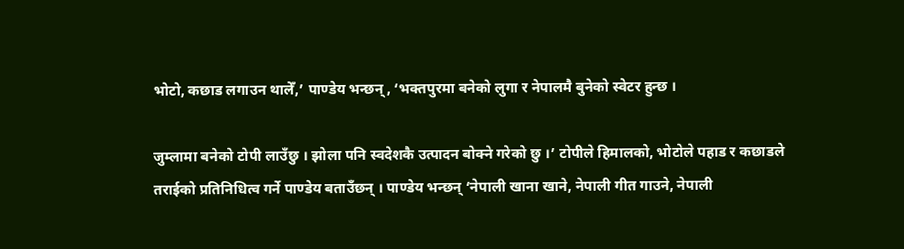भोटो, कछाड लगाउन थालेँ,’ पाण्डेय भन्छन्, ‘भक्तपुरमा बनेको लुगा र नेपालमै बुनेको स्वेटर हुन्छ ।

जुम्लामा बनेको टोपी लाउँछु । झोला पनि स्वदेशकै उत्पादन बोक्ने गरेको छु ।’ टोपीले हिमालको, भोटोले पहाड र कछाडले तराईको प्रतिनिधित्व गर्ने पाण्डेय बताउँछन् । पाण्डेय भन्छन् ‘नेपाली खाना खाने, नेपाली गीत गाउने, नेपाली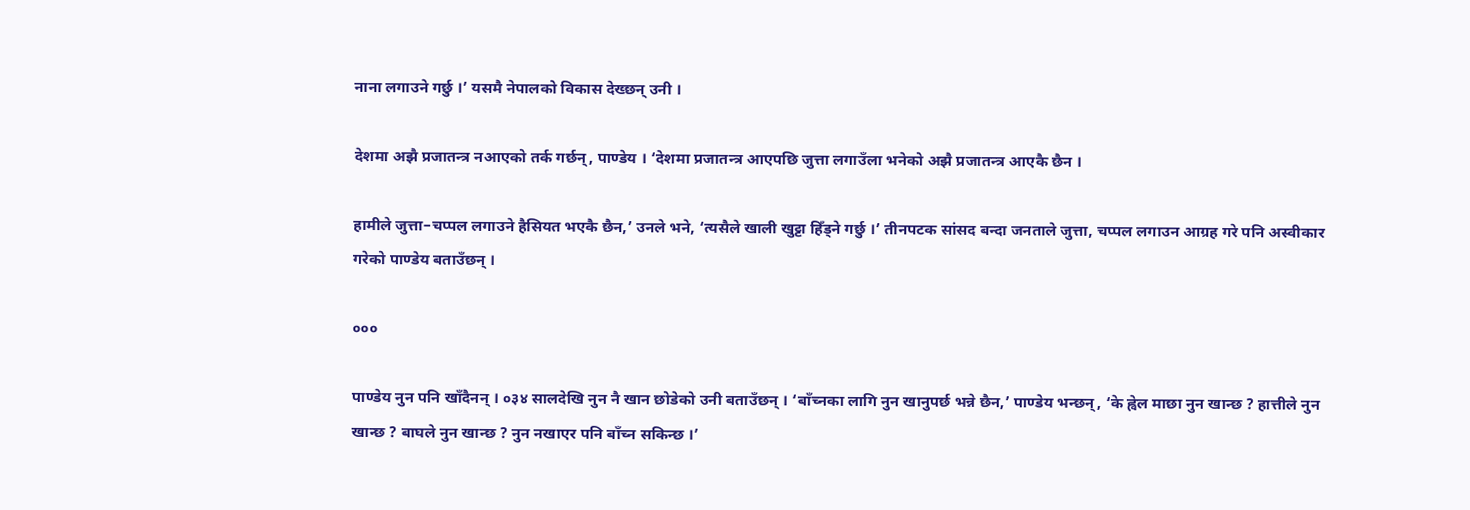नाना लगाउने गर्छु ।’ यसमै नेपालको विकास देख्छन् उनी ।

देशमा अझै प्रजातन्त्र नआएको तर्क गर्छन्, पाण्डेय । ‘देशमा प्रजातन्त्र आएपछि जुत्ता लगाउँला भनेको अझै प्रजातन्त्र आएकै छैन ।

हामीले जुत्ता–चप्पल लगाउने हैसियत भएकै छैन,’ उनले भने, ‘त्यसैले खाली खुट्टा हिँड्ने गर्छु ।’ तीनपटक सांसद बन्दा जनताले जुत्ता, चप्पल लगाउन आग्रह गरे पनि अस्वीकार गरेको पाण्डेय बताउँछन् ।

०००

पाण्डेय नुन पनि खाँदैनन् । ०३४ सालदेखि नुन नै खान छोडेको उनी बताउँछन् । ‘बाँच्नका लागि नुन खानुपर्छ भन्ने छैन,’ पाण्डेय भन्छन्, ‘के ह्वेल माछा नुन खान्छ ? हात्तीले नुन खान्छ ? बाघले नुन खान्छ ? नुन नखाएर पनि बाँच्न सकिन्छ ।’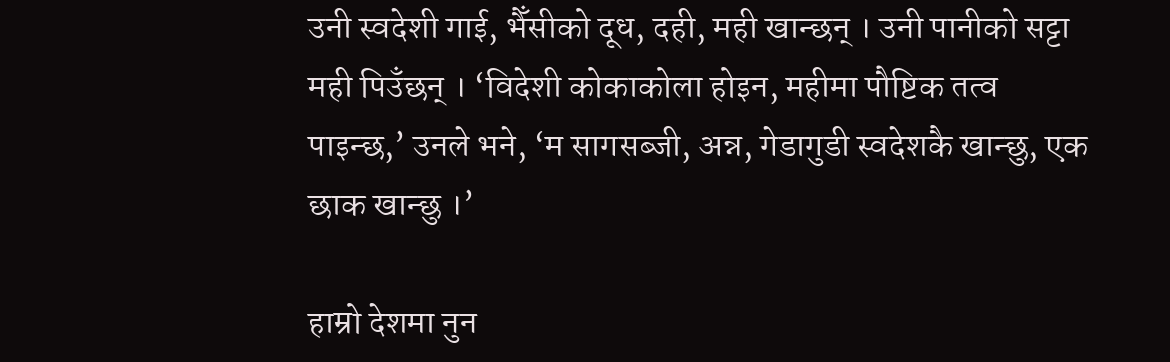उनी स्वदेशी गाई, भैँसीको दूध, दही, मही खान्छन् । उनी पानीको सट्टा मही पिउँछन् । ‘विदेशी कोकाकोला होइन, महीमा पौष्टिक तत्व पाइन्छ,’ उनले भने, ‘म सागसब्जी, अन्न, गेडागुडी स्वदेशकै खान्छु, एक छाक खान्छु ।’

हाम्रो देशमा नुन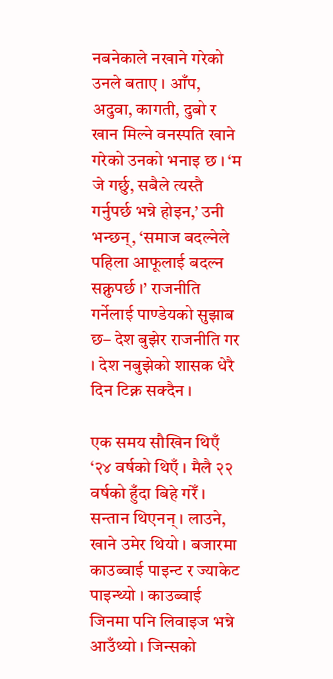नबनेकाले नखाने गरेको उनले बताए । आँप, अदुवा, कागती, दुबो र खान मिल्ने वनस्पति खाने गरेको उनको भनाइ छ । ‘म जे गर्छु, सबैले त्यस्तै गर्नुपर्छ भन्ने होइन,’ उनी भन्छन्, ‘समाज बदल्नेले पहिला आफूलाई बदल्न सक्नुपर्छ ।’ राजनीति गर्नेलाई पाण्डेयको सुझाब छ– देश बुझेर राजनीति गर । देश नबुझेको शासक धेरै दिन टिक्न सक्दैन ।

एक समय सौखिन थिएँ ‘२४ वर्षको थिएँ । मैलै २२ वर्षको हुँदा बिहे गरेँ । सन्तान थिएनन् । लाउने, खाने उमेर थियो । बजारमा काउब्वाई पाइन्ट र ज्याकेट पाइन्थ्यो । काउब्वाई जिनमा पनि लिवाइज भन्ने आउँथ्यो । जिन्सको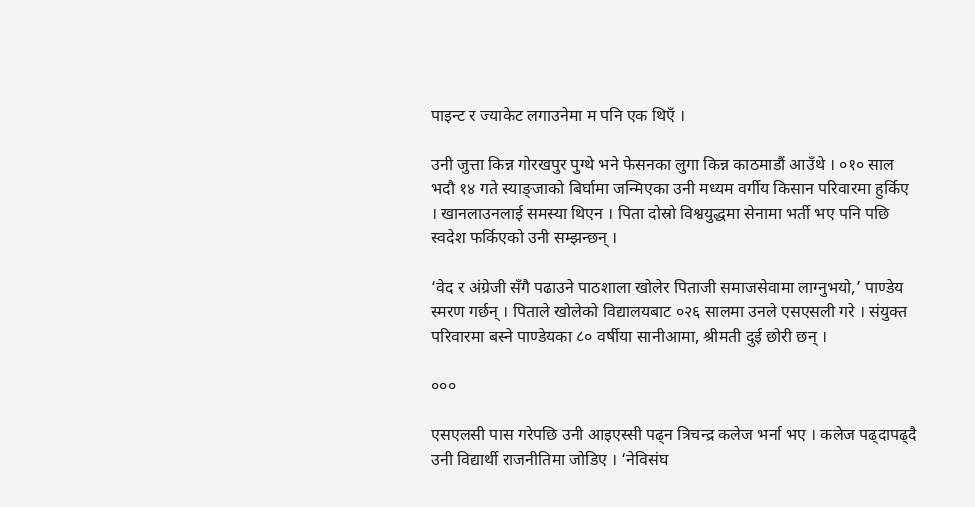पाइन्ट र ज्याकेट लगाउनेमा म पनि एक थिएँ ।

उनी जुत्ता किन्न गोरखपुर पुग्थे भने फेसनका लुगा किन्न काठमाडौं आउँथे । ०१० साल भदौ १४ गते स्याङ्जाको बिर्घामा जन्मिएका उनी मध्यम वर्गीय किसान परिवारमा हुर्किए । खानलाउनलाई समस्या थिएन । पिता दोस्रो विश्वयुद्धमा सेनामा भर्ती भए पनि पछि स्वदेश फर्किएको उनी सम्झन्छन् ।

‘वेद र अंग्रेजी सँगै पढाउने पाठशाला खोलेर पिताजी समाजसेवामा लाग्नुभयो,’ पाण्डेय स्मरण गर्छन् । पिताले खोलेको विद्यालयबाट ०२६ सालमा उनले एसएसली गरे । संयुक्त परिवारमा बस्ने पाण्डेयका ८० वर्षीया सानीआमा, श्रीमती दुई छोरी छन् ।

०००

एसएलसी पास गरेपछि उनी आइएस्सी पढ्न त्रिचन्द्र कलेज भर्ना भए । कलेज पढ्दापढ्दै उनी विद्यार्थी राजनीतिमा जोडिए । ‘नेविसंघ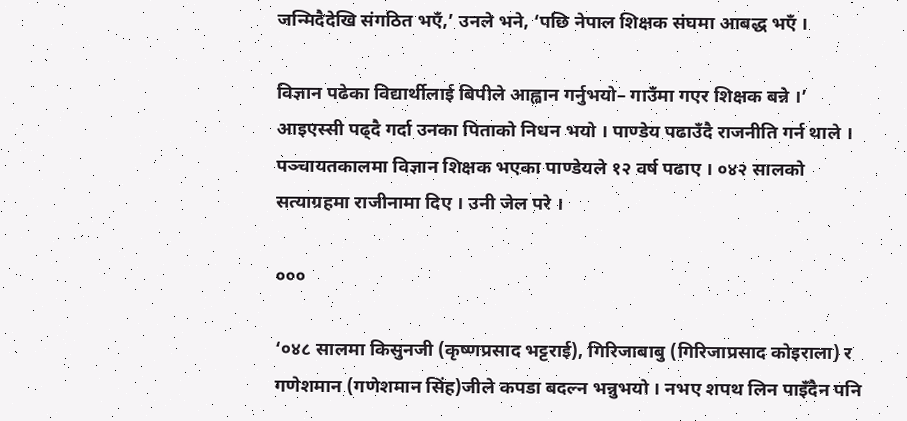जन्मिदैदेखि संगठित भएँ,’ उनले भने, ‘पछि नेपाल शिक्षक संघमा आबद्ध भएँ ।

विज्ञान पढेका विद्यार्थीलाई बिपीले आह्वान गर्नुभयो– गाउँमा गएर शिक्षक बन्ने ।’ आइएस्सी पढ्दै गर्दा उनका पिताको निधन भयो । पाण्डेय पढाउँदै राजनीति गर्न थाले । पञ्चायतकालमा विज्ञान शिक्षक भएका पाण्डेयले १२ वर्ष पढाए । ०४२ सालको सत्याग्रहमा राजीनामा दिए । उनी जेल परे ।

०००

‘०४८ सालमा किसुनजी (कृष्णप्रसाद भट्टराई), गिरिजाबाबु (गिरिजाप्रसाद कोइराला) र गणेशमान (गणेशमान सिंह)जीले कपडा बदल्न भन्नुभयो । नभए शपथ लिन पाइँदैन पनि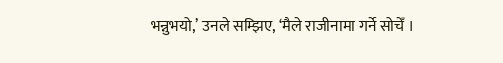भन्नुभयो,’ उनले सम्झिए, ‘मैले राजीनामा गर्ने सोचेँ ।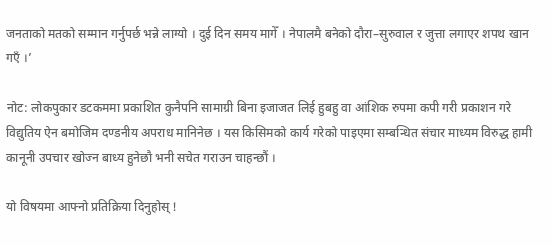जनताको मतको सम्मान गर्नुपर्छ भन्ने लाग्यो । दुई दिन समय मागेँ । नेपालमै बनेको दौरा–सुरुवाल र जुत्ता लगाएर शपथ खान गएँ ।’

नोट: लोकपुकार डटकममा प्रकाशित कुनैपनि सामाग्री बिना इजाजत लिई हुबहु वा आंशिक रुपमा कपी गरी प्रकाशन गरे विद्युतिय ऐन बमोजिम दण्डनीय अपराध मानिनेछ । यस किसिमको कार्य गरेको पाइएमा सम्बन्धित संचार माध्यम विरुद्ध हामी कानूनी उपचार खोज्न बाध्य हुनेछौ भनी सचेत गराउन चाहन्छौं ।

यो विषयमा आफ्नो प्रतिक्रिया दिनुहोस् !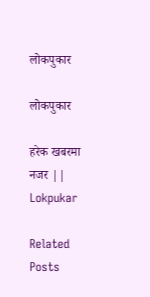लोकपुकार

लोकपुकार

हरेक खबरमा नजर || Lokpukar

Related Posts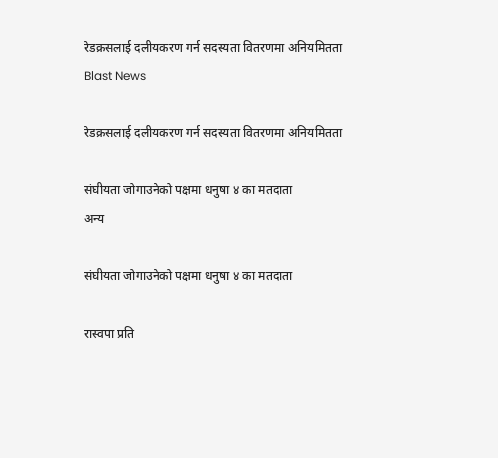रेडक्रसलाई दलीयकरण गर्न सदस्यता वितरणमा अनियमितता
Blast News

रेडक्रसलाई दलीयकरण गर्न सदस्यता वितरणमा अनियमितता

संघीयता जोगाउनेको पक्षमा धनुषा ४ का मतदाता
अन्य

संघीयता जोगाउनेको पक्षमा धनुषा ४ का मतदाता

रास्वपा प्रति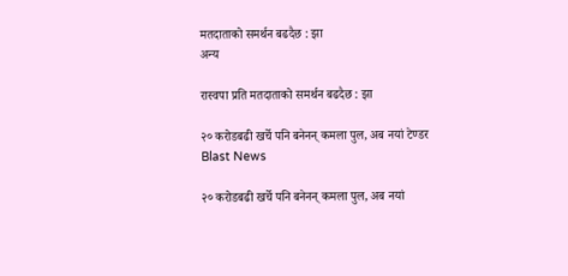मतदाताको समर्थन बढदैछ : झा
अन्य

रास्वपा प्रति मतदाताको समर्थन बढदैछ : झा

२० करोडबढी खर्चे पनि बनेनन् कमला पुल, अब नयां टेण्डर
Blast News

२० करोडबढी खर्चे पनि बनेनन् कमला पुल, अब नयां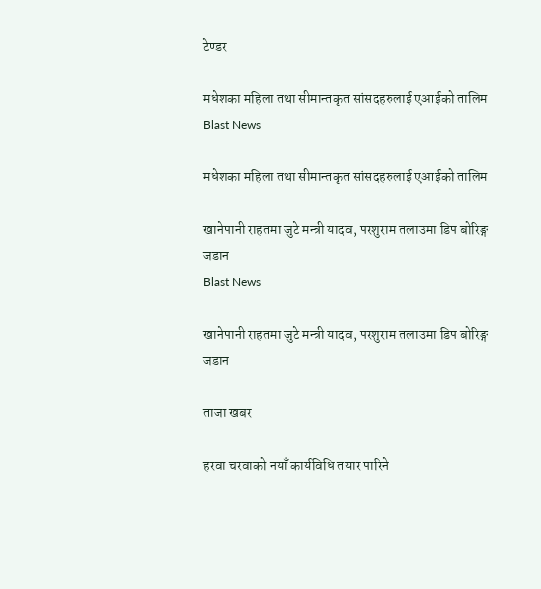टेण्डर

मधेशका महिला तथा सीमान्तकृत सांसदहरुलाई एआईको तालिम
Blast News

मधेशका महिला तथा सीमान्तकृत सांसदहरुलाई एआईको तालिम

खानेपानी राहतमा जुटे मन्त्री यादव, परशुराम तलाउमा डिप बोरिङ्ग जडान
Blast News

खानेपानी राहतमा जुटे मन्त्री यादव, परशुराम तलाउमा डिप बोरिङ्ग जडान

ताजा खबर

हरवा चरवाको नयाँ कार्यविधि तयार पारिने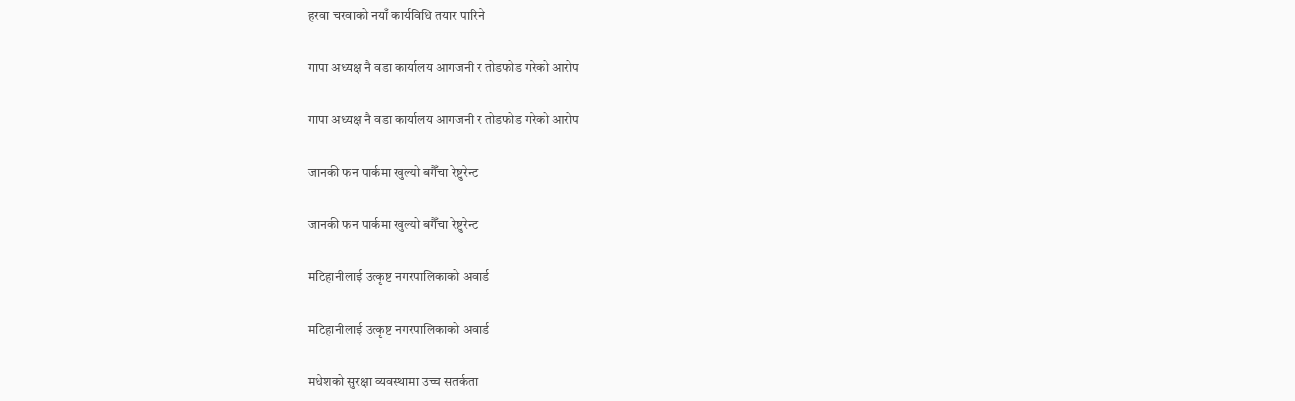हरवा चरवाको नयाँ कार्यविधि तयार पारिने

गापा अध्यक्ष नै वडा कार्यालय आगजनी र तोडफोड गरेको आरोप

गापा अध्यक्ष नै वडा कार्यालय आगजनी र तोडफोड गरेको आरोप

जानकी फन पार्कमा खुल्यो बगैँचा रेष्टुरेन्ट

जानकी फन पार्कमा खुल्यो बगैँचा रेष्टुरेन्ट

मटिहानीलाई उत्कृष्ट नगरपालिकाको अवार्ड

मटिहानीलाई उत्कृष्ट नगरपालिकाको अवार्ड

मधेशको सुरक्षा व्यवस्थामा उच्च सतर्कता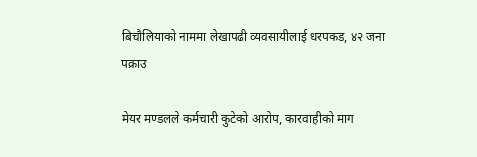बिचौलियाको नाममा लेखापढी व्यवसायीलाई धरपकड, ४२ जना पक्राउ

मेयर मण्डलले कर्मचारी कुटेको आरोप, कारवाहीको माग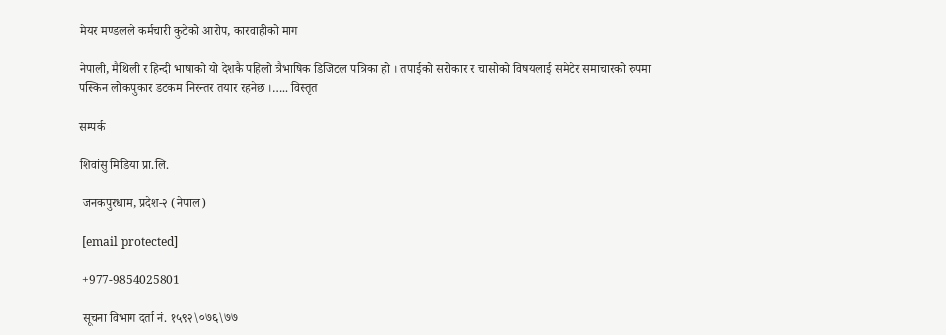मेयर मण्डलले कर्मचारी कुटेको आरोप, कारवाहीको माग

नेपाली, मैथिली र हिन्दी भाषाको यो देशकै पहिलो त्रैभाषिक डिजिटल पत्रिका हो । तपाईको सरोकार र चासोको विषयलाई समेटेर समाचारको रुपमा पस्किन लोकपुकार डटकम निरन्तर तयार रहनेछ ।….. विस्तृत

सम्पर्क

शिवांसु मिडिया प्रा.लि.

 जनकपुरधाम, प्रदेश-२ (नेपाल)

 [email protected]

 +977-9854025801

 सूचना विभाग दर्ता नं. १५९२\०७६\७७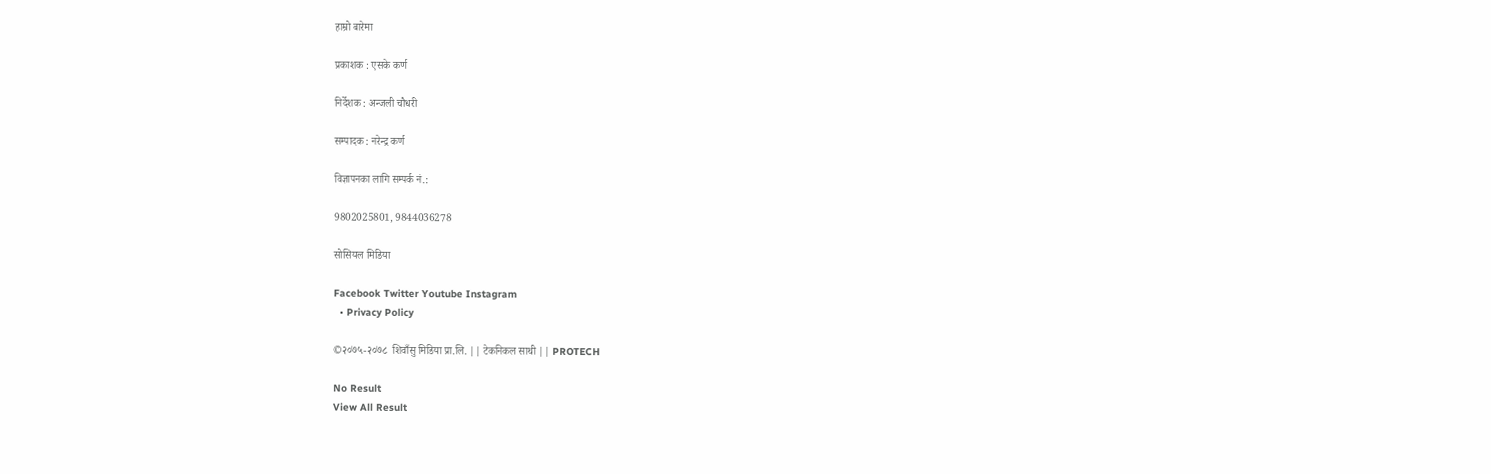हाम्रो बारेमा

प्रकाशक : एसके कर्ण

निर्देशक : अन्जली चौधरी

सम्पादक : नरेन्द्र कर्ण

विज्ञापनका लागि सम्पर्क नं.:

9802025801, 9844036278

सोसियल मिडिया

Facebook Twitter Youtube Instagram
  • Privacy Policy

©२०७५-२०७८  शिवाँसु मिडिया प्रा.लि. || टेकनिकल साथी || PROTECH

No Result
View All Result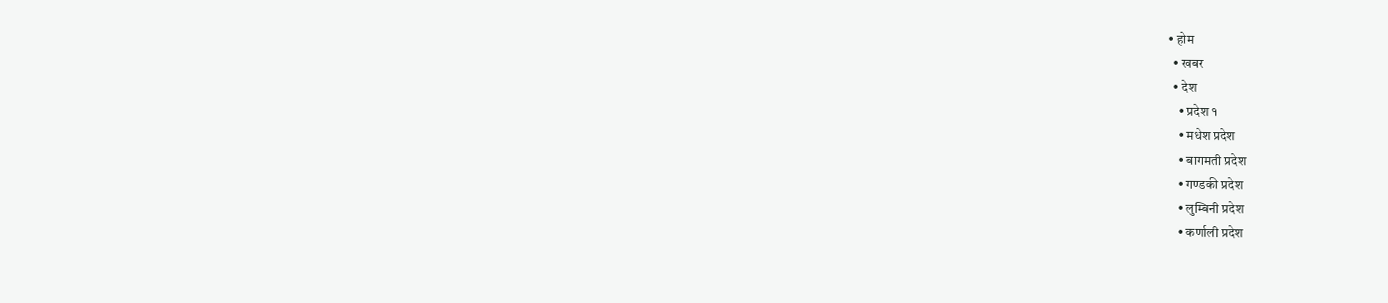• होम
  • खबर
  • देश
    • प्रदेश १
    • मधेश प्रदेश
    • बागमती प्रदेश
    • गण्डकी प्रदेश
    • लुम्बिनी प्रदेश
    • कर्णाली प्रदेश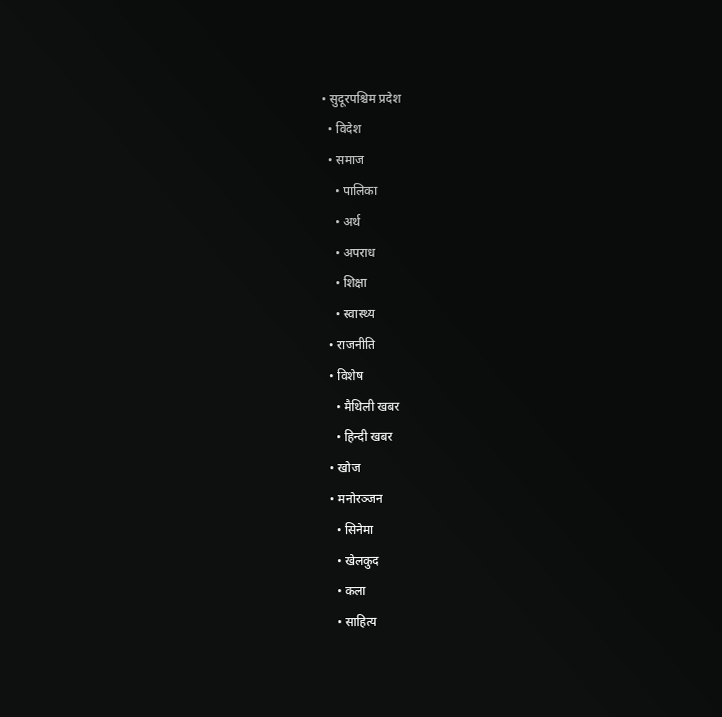• सुदूरपश्चिम प्रदेश
  • विदेश
  • समाज
    • पालिका
    • अर्थ
    • अपराध
    • शिक्षा
    • स्वास्थ्य
  • राजनीति
  • विशेष
    • मैथिली खबर
    • हिन्दी खबर
  • खोज
  • मनोरञ्जन
    • सिनेमा
    • खेलकुद
    • कला
    • साहित्य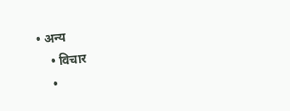• अन्य
    • विचार
    •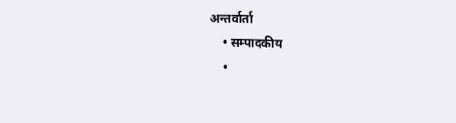अन्तर्वार्ता
    • सम्पादकीय
    •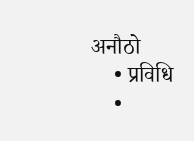अनौठो
    • प्रविधि
    •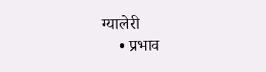ग्यालेरी
    • प्रभाव